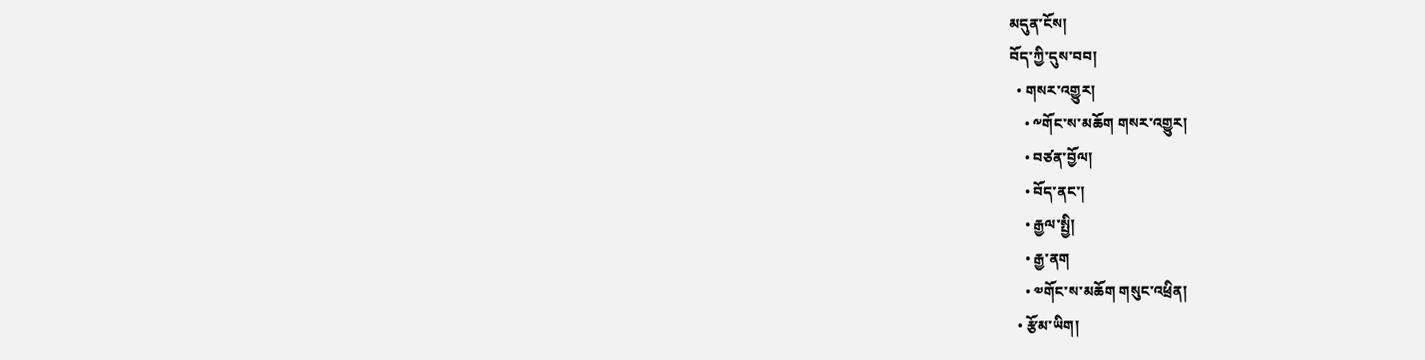མདུན་ངོས།
བོད་ཀྱི་དུས་བབ།
  • གསར་འགྱུར།
    • ༸གོང་ས་མཆོག གསར་འགྱུར།
    • བཙན་བྱོལ།
    • བོད་ནང་།
    • རྒྱལ་སྤྱི།
    • རྒྱ་ནག
    • ༧གོང་ས་མཆོག གསུང་འཕྲིན།
  • རྩོམ་ཡིག།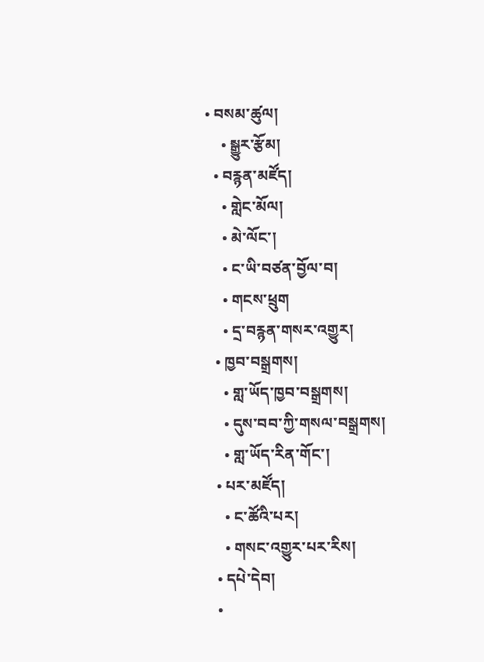• བསམ་ཚུལ།
    • སྒྱུར་རྩོམ།
  • བརྙན་མཛོད།
    • གླེང་མོལ།
    • མེ་ལོང་།
    • ང་ཡི་བཙན་བྱོལ་བ།
    • གངས་ཕྲུག
    • དྲ་བརྙན་གསར་འགྱུར།
  • ཁྱབ་བསྒྲགས།
    • གླ་ཡོད་ཁྱབ་བསྒྲགས།
    • དུས་བབ་ཀྱི་གསལ་བསྒྲགས།
    • གླ་ཡོད་རིན་གོང་།
  • པར་མཛོད།
    • ང་ཚོའི་པར།
    • གསང་འགྱུར་པར་རིས།
  • དཔེ་དེབ།
  •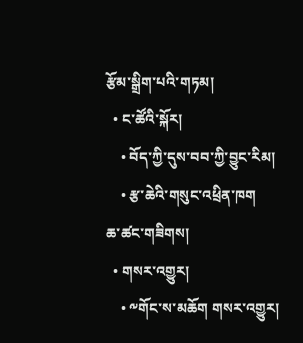རྩོམ་སྒྲིག་པའི་གཏམ།
  • ང་ཚོའི་སྐོར།
    • བོད་ཀྱི་དུས་བབ་ཀྱི་བྱུང་རིམ།
    • རྩ་ཆེའི་གསུང་འཕྲིན་ཁག
ཆ་ཚང་གཟིགས།
  • གསར་འགྱུར།
    • ༸གོང་ས་མཆོག གསར་འགྱུར།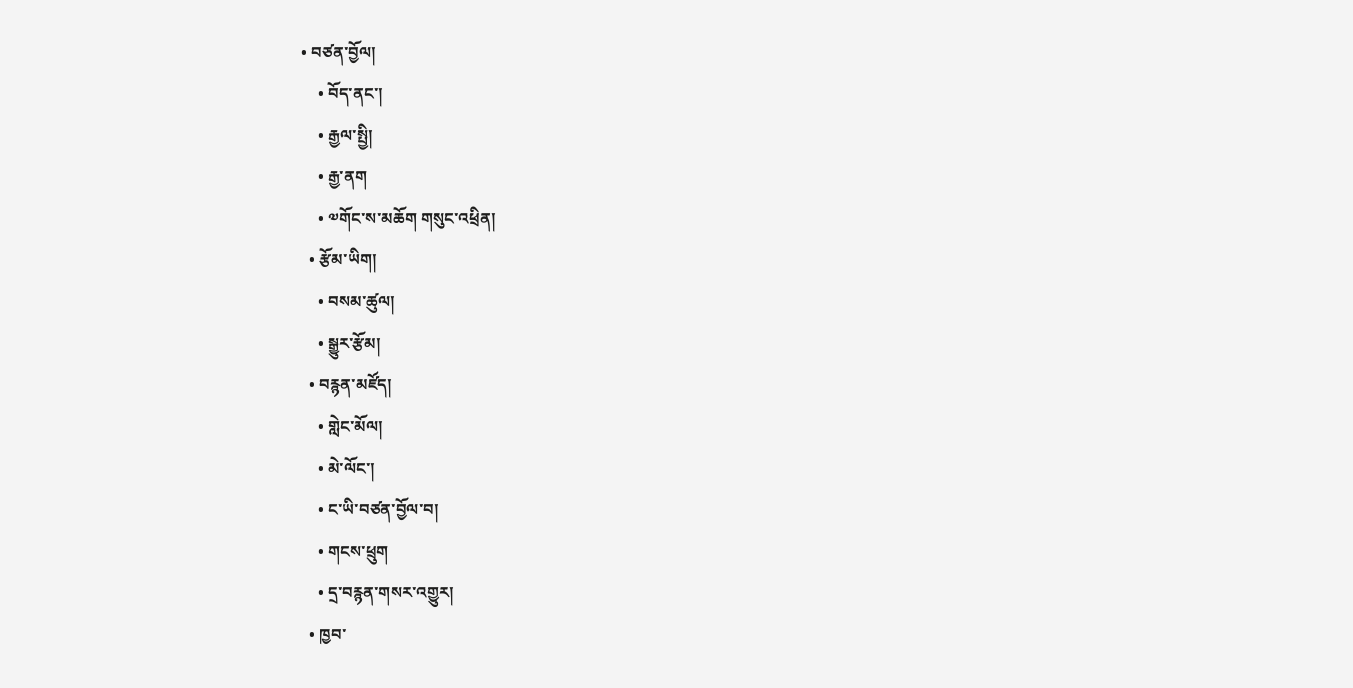• བཙན་བྱོལ།
    • བོད་ནང་།
    • རྒྱལ་སྤྱི།
    • རྒྱ་ནག
    • ༧གོང་ས་མཆོག གསུང་འཕྲིན།
  • རྩོམ་ཡིག།
    • བསམ་ཚུལ།
    • སྒྱུར་རྩོམ།
  • བརྙན་མཛོད།
    • གླེང་མོལ།
    • མེ་ལོང་།
    • ང་ཡི་བཙན་བྱོལ་བ།
    • གངས་ཕྲུག
    • དྲ་བརྙན་གསར་འགྱུར།
  • ཁྱབ་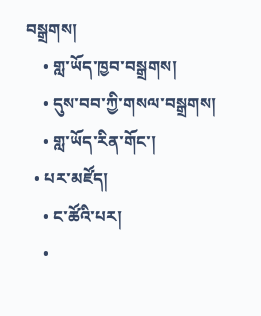བསྒྲགས།
    • གླ་ཡོད་ཁྱབ་བསྒྲགས།
    • དུས་བབ་ཀྱི་གསལ་བསྒྲགས།
    • གླ་ཡོད་རིན་གོང་།
  • པར་མཛོད།
    • ང་ཚོའི་པར།
    •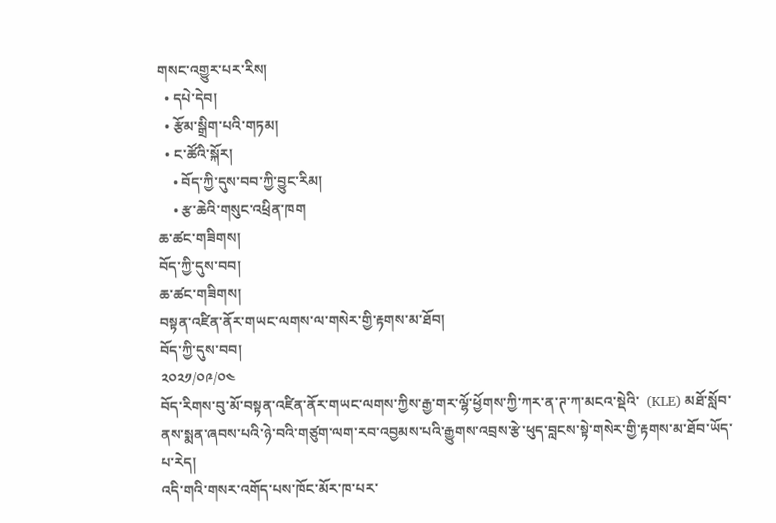གསང་འགྱུར་པར་རིས།
  • དཔེ་དེབ།
  • རྩོམ་སྒྲིག་པའི་གཏམ།
  • ང་ཚོའི་སྐོར།
    • བོད་ཀྱི་དུས་བབ་ཀྱི་བྱུང་རིམ།
    • རྩ་ཆེའི་གསུང་འཕྲིན་ཁག
ཆ་ཚང་གཟིགས།
བོད་ཀྱི་དུས་བབ།
ཆ་ཚང་གཟིགས།
བསྟན་འཛིན་ནོར་གཡང་ལགས་ལ་གསེར་གྱི་རྟགས་མ་ཐོབ།
བོད་ཀྱི་དུས་བབ།
༢༠༢༡/༠༩/༠༤
བོད་རིགས་བུ་མོ་བསྟན་འཛིན་ནོར་གཡང་ལགས་ཀྱིས་རྒྱ་གར་ལྷོ་ཕྱོགས་ཀྱི་ཀར་ན་ཊ་ཀ་མངའ་སྡེའི་  (KLE) མཐོ་སློབ་ནས་སྨན་ཞབས་པའི་ཉེ་བའི་གཙུག་ལག་རབ་འབྱམས་པའི་རྒྱུགས་འབྲས་རྩེ་ཕུད་བླངས་སྟེ་གསེར་གྱི་རྟགས་མ་ཐོབ་ཡོད་པ་རེད།
འདི་གའི་གསར་འགོད་པས་ཁོང་མོར་ཁ་པར་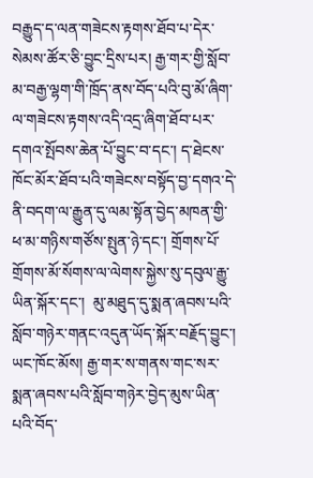བརྒྱུད་ད་ལན་གཟེངས་རྟགས་ཐོབ་པ་དེར་སེམས་ཚོར་ཅི་བྱུང་དྲིས་པར། རྒྱ་གར་གྱི་སློབ་མ་བརྒྱ་ལྷག་གི་ཁྲོད་ནས་བོད་པའི་བུ་མོ་ཞིག་ལ་གཟེངས་རྟགས་འདི་འདྲ་ཞིག་ཐོབ་པར་དགའ་སྤོབས་ཆེན་པོ་བྱུང་བ་དང་། ད་ཐེངས་ཁོང་མོར་ཐོབ་པའི་གཟེངས་བསྟོད་བྱ་དགའ་དེ་ནི་བདག་ལ་རྒྱུན་དུ་ལམ་སྟོན་བྱེད་མཁན་གྱི་ཕ་མ་གཉིས་གཙོས་སྤུན་ཉེ་དང་། གྲོགས་པོ་གྲོགས་མོ་སོགས་ལ་ལེགས་སྐྱེས་སུ་དབུལ་རྒྱུ་ཡིན་སྐོར་དང་།  མུ་མཐུད་དུ་སྨན་ཞབས་པའི་སློབ་གཉེར་གནང་འདུན་ཡོད་སྐོར་བརྗོད་བྱུང་།
ཡང་ཁོང་མོས། རྒྱ་གར་ས་གནས་གང་སར་སྨན་ཞབས་པའི་སློབ་གཉེར་བྱེད་མུས་ཡིན་པའི་བོད་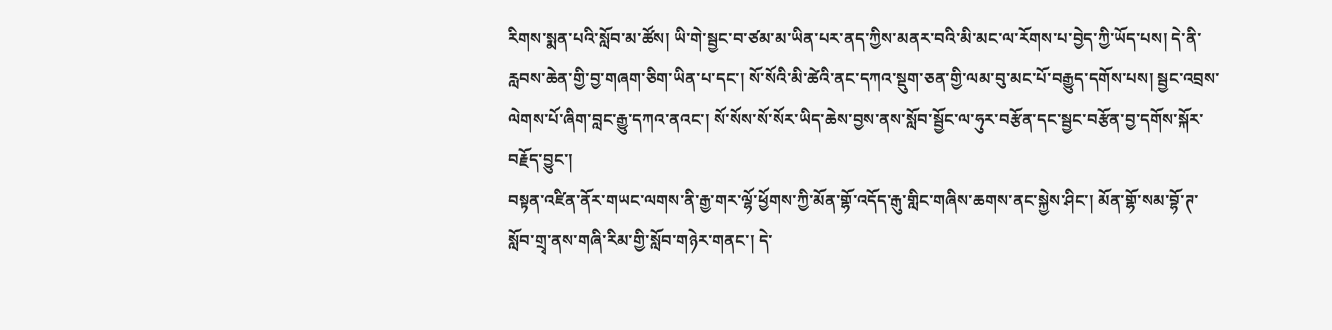རིགས་སྨན་པའི་སློབ་མ་ཚོས། ཡི་གེ་སྦྱང་བ་ཙམ་མ་ཡིན་པར་ནད་ཀྱིས་མནར་བའི་མི་མང་ལ་རོགས་པ་བྱེད་ཀྱི་ཡོད་པས། དེ་ནི་རླབས་ཆེན་གྱི་བྱ་གཞག་ཅིག་ཡིན་པ་དང་། སོ་སོའི་མི་ཚེའི་ནང་དཀའ་སྡུག་ཅན་གྱི་ལམ་བུ་མང་པོ་བརྒྱུད་དགོས་པས། སྦྱང་འབྲས་ལེགས་པོ་ཞིག་བླང་རྒྱུ་དཀའ་ནའང་། སོ་སོས་སོ་སོར་ཡིད་ཆེས་བྱས་ནས་སློབ་སྦྱོང་ལ་ཧུར་བརྩོན་དང་སྦྱང་བརྩོན་བྱ་དགོས་སྐོར་བརྗོད་བྱུང་།
བསྟན་འཛིན་ནོར་གཡང་ལགས་ནི་རྒྱ་གར་ལྷོ་ཕྱོགས་ཀྱི་མོན་གྷོ་འདོད་རྒུ་གླིང་གཞིས་ཆགས་ནང་སྐྱེས་ཤིང་། མོན་གྷོ་སམ་བྷོ་ཊ་སློབ་གྲྭ་ནས་གཞི་རིམ་གྱི་སློབ་གཉེར་གནང་། དེ་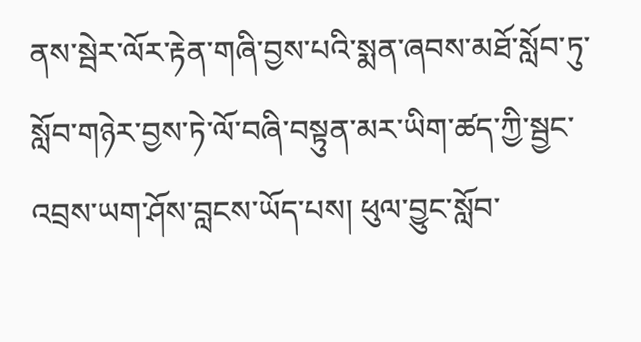ནས་སྦེར་ལོར་རྟེན་གཞི་བྱས་པའི་སྨན་ཞབས་མཐོ་སློབ་ཏུ་སློབ་གཉེར་བྱས་ཏེ་ལོ་བཞི་བསྟུན་མར་ཡིག་ཚད་ཀྱི་སྦྱང་འབྲས་ཡག་ཤོས་བླངས་ཡོད་པས། ཕུལ་བྱུང་སློབ་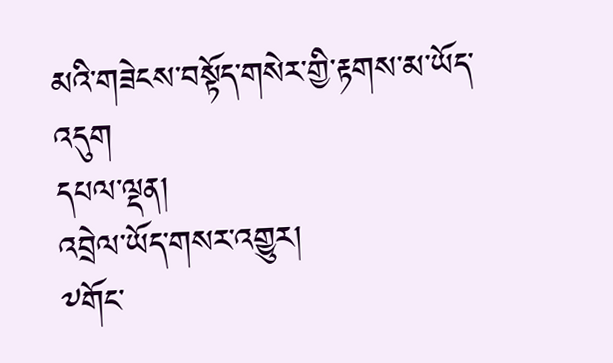མའི་གཟེངས་བསྟོད་གསེར་གྱི་རྟགས་མ་ཡོད་འདུག
དཔལ་ལྡན།
འབྲེལ་ཡོད་གསར་འགྱུར།
༸གོང་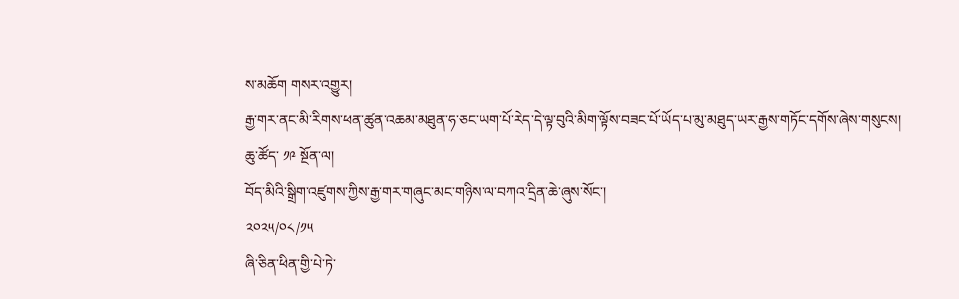ས་མཆོག གསར་འགྱུར།
རྒྱ་གར་ནང་མི་རིགས་ཕན་ཚུན་འཆམ་མཐུན་ཧ་ཅང་ཡག་པོ་རེད་དེ་ལྟ་བུའི་མིག་ལྟོས་བཟང་པོ་ཡོད་པ་མུ་མཐུད་ཡར་རྒྱས་གཏོང་དགོས་ཞེས་གསུངས།
ཆུ་ཚོད་ ༡༩ སྔོན་ལ།
བོད་མིའི་སྒྲིག་འཛུགས་ཀྱིས་རྒྱ་གར་གཞུང་མང་གཉིས་ལ་བཀའ་དྲིན་ཆེ་ཞུས་སོང་།
༢༠༢༥/༠༨/༡༥
ཞི་ཅིན་ཕིན་གྱི་པེ་ཏེ་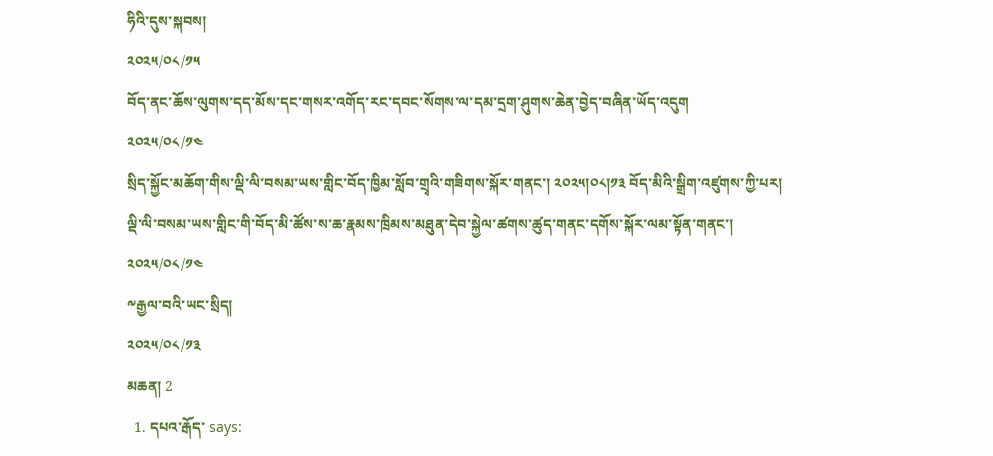ཧིའི་དུས་སྐབས།
༢༠༢༥/༠༨/༡༥
བོད་ནང་ཆོས་ལུགས་དད་མོས་དང་གསར་འགོད་རང་དབང་སོགས་ལ་དམ་དྲག་ཤུགས་ཆེན་བྱེད་བཞིན་ཡོད་འདུག
༢༠༢༥/༠༨/༡༤
སྲིད་སྐྱོང་མཆོག་གིས་ལྡི་ལི་བསམ་ཡས་གླིང་བོད་ཁྱིམ་སློབ་གྲྭའི་གཟིགས་སྐོར་གནང་། ༢༠༢༥།༠༨།༡༣ བོད་མིའི་སྒྲིག་འཛུགས་ཀྱི་པར།
ལྡི་ལི་བསམ་ཡས་གླིང་གི་བོད་མི་ཚོས་ས་ཆ་རྣམས་ཁྲིམས་མཐུན་དེབ་སྐྱེལ་ཚགས་ཚུད་གནང་དགོས་སྐོར་ལམ་སྟོན་གནང་།
༢༠༢༥/༠༨/༡༤
༸རྒྱལ་བའི་ཡང་སྲིད།
༢༠༢༥/༠༨/༡༣
མཆན། 2
  1. དཔའ་རྒོད་ says: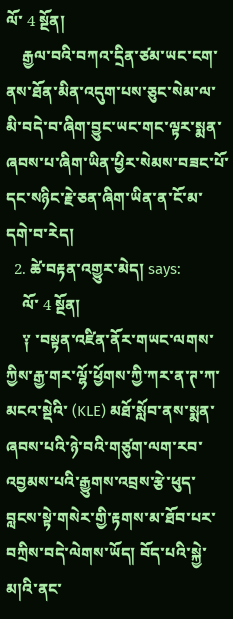ལོ་ 4 སྔོན།
    རྒྱལ་བའི་བཀའ་དྲིན་ཙམ་ཡང་ངག་ནས་ཐོན་མིན་འདུག་པས་ཅུང་སེམ་ལ་མི་བདེ་བ་ཞིག་བྱུང་ཡང་གང་ལྟར་སྨན་ཞབས་པ་ཞིག་ཡིན་ཕྱིར་སེམས་བཟང་པོ་དང་སཉིང་རྗེ་ཅན་ཞིག་ཡིན་ན་ངོ་མ་དགེ་བ་རེད།
  2. ཚེ་བརྟན་འགྱུར་མེད། says:
    ལོ་ 4 སྔོན།
    ༑ ་བསྟན་འཛིན་ནོར་གཡང་ལགས་ཀྱིས་རྒྱ་གར་ལྷོ་ཕྱོགས་ཀྱི་ཀར་ན་ཊ་ཀ་མངའ་སྡེའི་ (KLE) མཐོ་སློབ་ནས་སྨན་ཞབས་པའི་ཉེ་བའི་གཙུག་ལག་རབ་འབྱམས་པའི་རྒྱུགས་འབྲས་རྩེ་ཕུད་བླངས་སྟེ་གསེར་གྱི་རྟགས་མ་ཐོབ་པར་བཀྲིས་བདེ་ལེགས་ཡོད། བོད་པའི་སྐྱེ་མ།འི་ནང་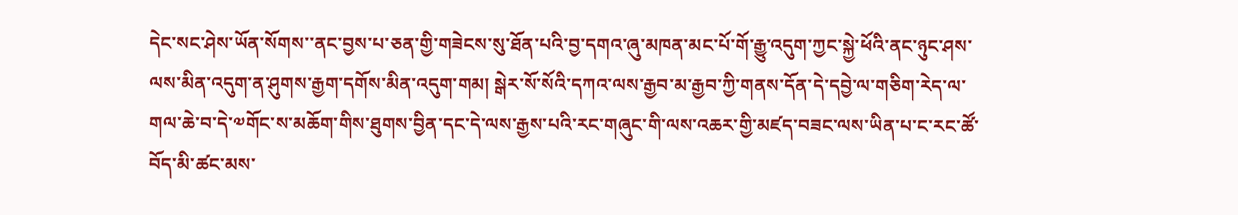དེང་སང་ཤེས་ཡོན་སོགས་་ནང་བྱས་པ་ཅན་གྱི་གཟེངས་སུ་ཐོན་པའི་བྱ་དགའ་ཞུ་མཁན་མང་པོ་གོ་རྒྱུ་འདུག་ཀྱང་སྐྱེ་ཕོའི་ནང་ཉུང་ཤས་ལས་མིན་འདུག་ན་ཤུགས་རྒྱག་དགོས་མིན་འདུག་གམ། སྒེར་སོ་སོའི་དཀའ་ལས་རྒྱབ་མ་རྒྱབ་ཀྱི་གནས་དོན་དེ་དབྱེ་ལ་གཅིག་རེད་ལ་གལ་ཆེ་བ་དེ་༧གོང་ས་མཆོག་གིས་ཐུགས་བྱིན་དང་དེ་ལས་རྒྱས་པའི་རང་གཞུང་གི་ལས་འཆར་གྱི་མཛད་བཟང་ལས་ཡིན་པ་ང་རང་ཚོ་བོད་མི་ཚང་མས་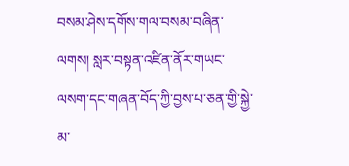བསམ་ཤེས་དགོས་གལ་བསམ་བཞིན་ལགས། སླར་བསྟན་འཛིན་ནོར་གཡང་ལསག་དང་གཞན་བོད་ཀྱི་བྱས་པ་ཅན་གྱི་སྐྱེ་མ་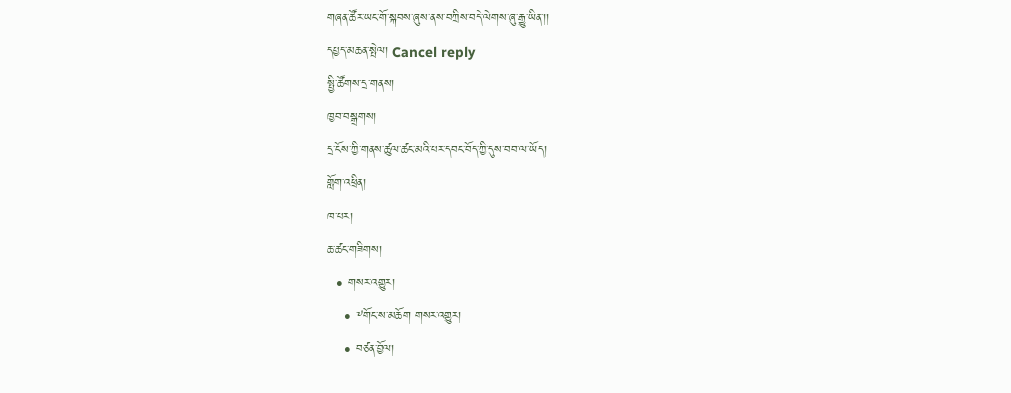གཞན་ཚོར་ཡང་གོ་སྐབས་ཞུས་ནས་བཀྲིས་བདེ་ལེགས་ཞུ་རྒྱུ་ཡིན་།།
དཔྱད་མཆན་སྤེལ། Cancel reply
སྤྱི་ཚོགས་དྲ་གནས།
ཁྱབ་བསྒྲགས།
དྲ་ངོས་ཀྱི་གནས་ཚུལ་ཚང་མའི་པར་དབང་བོད་ཀྱི་དུས་བབ་ལ་ཡོད།
གློག་འཕྲིན།
ཁ་པར།
ཆ་ཚང་གཟིགས།
  • གསར་འགྱུར།
    • ༸གོང་ས་མཆོག གསར་འགྱུར།
    • བཙན་བྱོལ།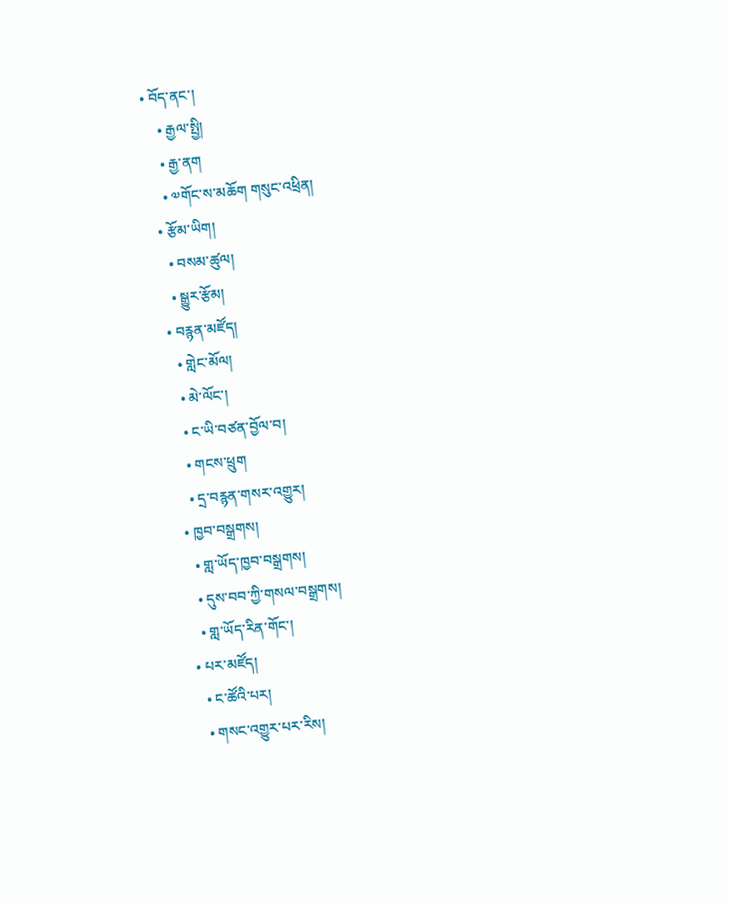• བོད་ནང་།
    • རྒྱལ་སྤྱི།
    • རྒྱ་ནག
    • ༧གོང་ས་མཆོག གསུང་འཕྲིན།
  • རྩོམ་ཡིག།
    • བསམ་ཚུལ།
    • སྒྱུར་རྩོམ།
  • བརྙན་མཛོད།
    • གླེང་མོལ།
    • མེ་ལོང་།
    • ང་ཡི་བཙན་བྱོལ་བ།
    • གངས་ཕྲུག
    • དྲ་བརྙན་གསར་འགྱུར།
  • ཁྱབ་བསྒྲགས།
    • གླ་ཡོད་ཁྱབ་བསྒྲགས།
    • དུས་བབ་ཀྱི་གསལ་བསྒྲགས།
    • གླ་ཡོད་རིན་གོང་།
  • པར་མཛོད།
    • ང་ཚོའི་པར།
    • གསང་འགྱུར་པར་རིས།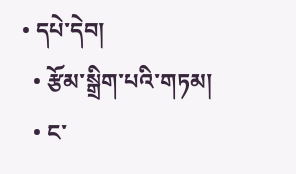• དཔེ་དེབ།
  • རྩོམ་སྒྲིག་པའི་གཏམ།
  • ང་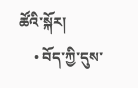ཚོའི་སྐོར།
    • བོད་ཀྱི་དུས་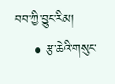བབ་ཀྱི་བྱུང་རིམ།
    • རྩ་ཆེའི་གསུང་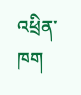འཕྲིན་ཁག